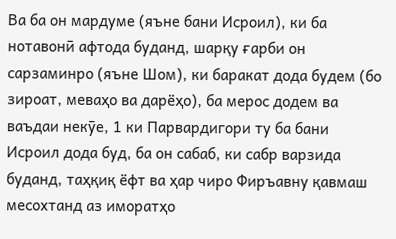Ва ба он мардуме (яъне бани Исроил), ки ба нотавонӣ афтода буданд, шарқу ғарби он сарзаминро (яъне Шом), ки баракат дода будем (бо зироат, меваҳо ва дарёҳо), ба мерос додем ва ваъдаи некӯе, 1 ки Парвардигори ту ба бани Исроил дода буд, ба он сабаб, ки сабр варзида буданд, таҳқиқ ёфт ва ҳар чиро Фиръавну қавмаш месохтанд аз иморатҳо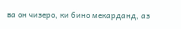ва он чизеро, ки бино мекарданд, аз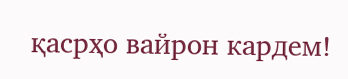қасрҳо вайрон кардем!